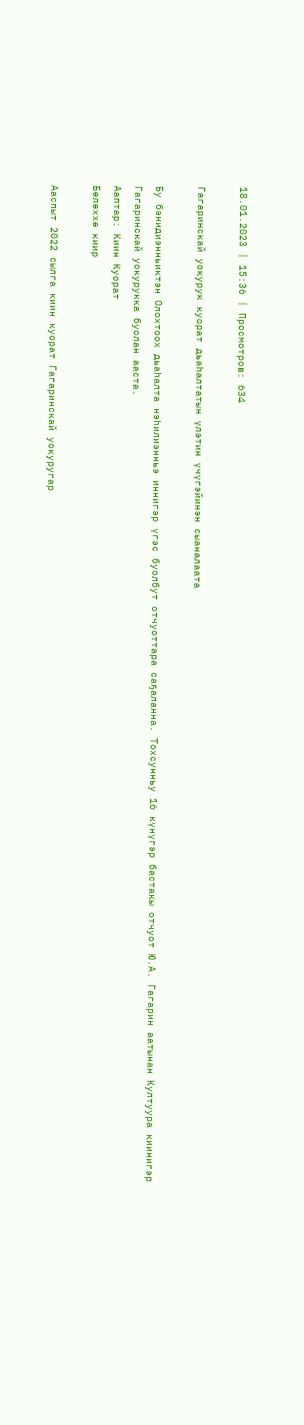18.01.2023 | 15:36 | Просмотров: 634

Гагаринскай уокурук куорат дьаһалтатын үлэтин үчүгэйинэн сыаналаата

Бу бэнидиэнньиктэн Олохтоох дьаһалта нэһилиэнньэ иннигэр үгэс буолбут отчуоттара саҕаланна. Тохсунньу 16 күнүгэр бастакы отчуот Ю.А. Гагарин аатынан Култуура киинигэр Гагаринскай уокурукка буолан ааста.
Ааптар: Киин Куорат
Бөлөххө киир

Ааспыт 2022 сылга киин куорат Гагаринскай уокуругар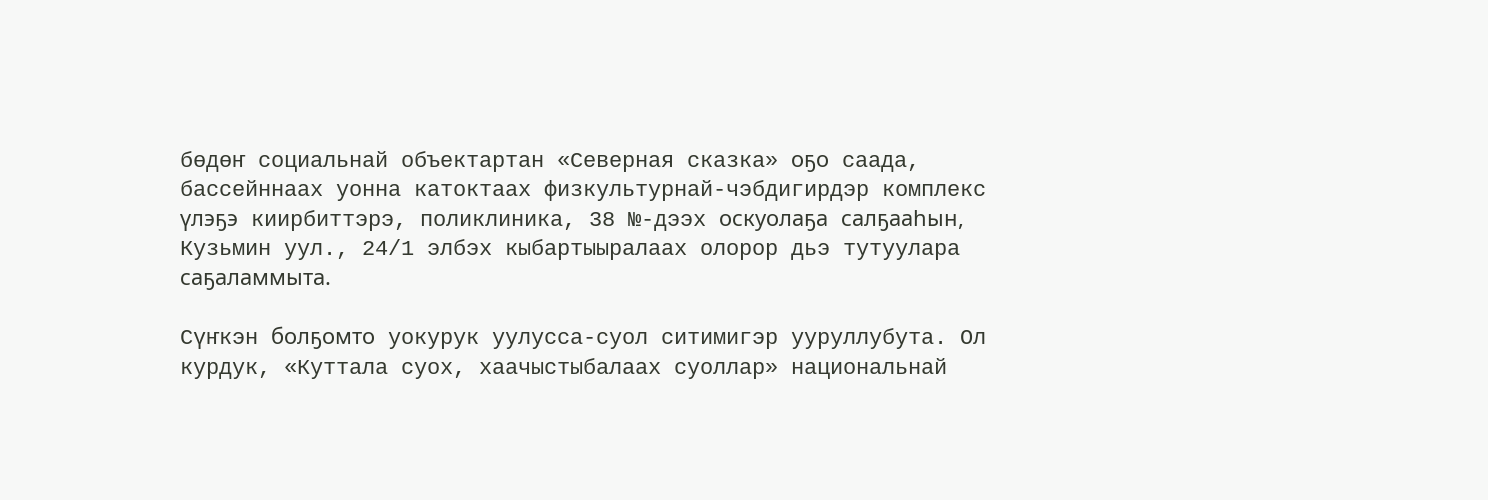бөдөҥ социальнай объектартан «Северная сказка» оҕо саада, бассейннаах уонна катоктаах физкультурнай-чэбдигирдэр комплекс үлэҕэ киирбиттэрэ, поликлиника, 38 №-дээх оскуолаҕа салҕааһын, Кузьмин уул., 24/1 элбэх кыбартыыралаах олорор дьэ тутуулара саҕаламмыта.

Сүҥкэн болҕомто уокурук уулусса-суол ситимигэр ууруллубута. Ол курдук, «Куттала суох, хаачыстыбалаах суоллар» национальнай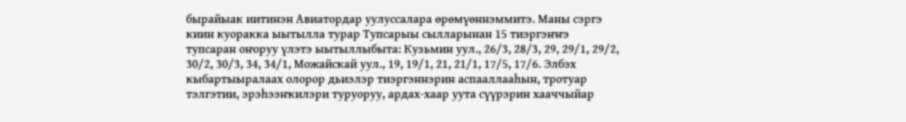бырайыак иитинэн Авиатордар уулуссалара өрөмүөннэммитэ. Маны сэргэ киин куоракка ыытылла турар Тупсарыы сылларынан 15 тиэргэҥҥэ тупсаран оҥоруу үлэтэ ыытыллыбыта: Кузьмин уул., 26/3, 28/3, 29, 29/1, 29/2, 30/2, 30/3, 34, 34/1, Можайскай уул., 19, 19/1, 21, 21/1, 17/5, 17/6. Элбэх кыбартыыралаах олорор дьиэлэр тиэргэннэрин аспааллааһын, тротуар тэлгэтии, эрэһээҥкилэри туруоруу, ардах-хаар уута сүүрэрин хааччыйар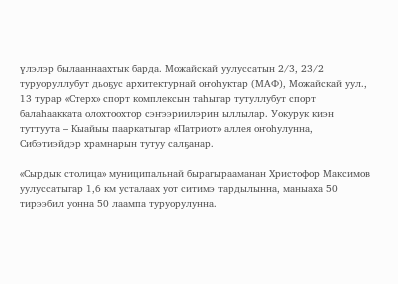үлэлэр былааннаахтык барда. Можайскай уулуссатын 2/3, 23/2 туруоруллубут дьоҕус архитектурнай оҥоһуктар (МАФ), Можайскай уул., 13 турар «Стерх» спорт комплексын таһыгар тутуллубут спорт балаһаакката олохтоохтор сэҥээриилэрин ыллылар. Уокурук киэн туттуута – Кыайыы пааркатыгар «Патриот» аллея оҥоһулунна, Сибэтиэйдэр храмнарын тутуу салҕанар.

«Сырдык столица» муниципальнай бырагырааманан Христофор Максимов уулуссатыгар 1,6 км усталаах уот ситимэ тардылынна, маныаха 50 тирээбил уонна 50 лаампа туруорулунна.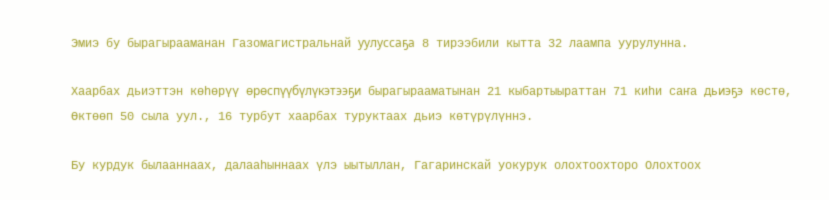Эмиэ бу бырагырааманан Газомагистральнай уулуссаҕа 8 тирээбили кытта 32 лаампа уурулунна.

Хаарбах дьиэттэн көһөрүү өрөспүүбүлүкэтээҕи бырагырааматынан 21 кыбартыыраттан 71 киһи саҥа дьиэҕэ көстө, Өктөөп 50 сыла уул., 16 турбут хаарбах туруктаах дьиэ көтүрүлүннэ.

Бу курдук былааннаах, далааһыннаах үлэ ыытыллан, Гагаринскай уокурук олохтоохторо Олохтоох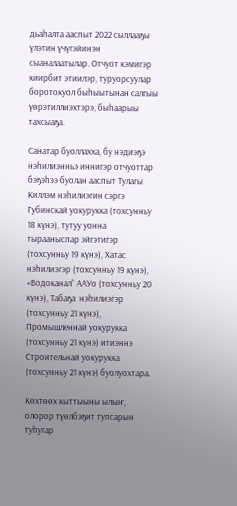дьаһалта ааспыт 2022 сыллааҕы үлэтин үчүгэйинэн сыаналаатылар. Отчуот кэмигэр киирбит этиилэр, туруорсуулар боротокуол быһыытынан салгыы үөрэтиллиэхтэрэ, быһаарыы тахсыаҕа.

Санатар буоллахха, бу нэдиэҕэ нэһилиэнньэ иннигэр отчуоттар бэҕэһээ буолан ааспыт Тулагы Киллэм нэһилиэгин сэргэ Губинскай уокурукка (тохсунньу 18 күнэ), тутуу уонна тырааныспар эйгэтигэр (тохсунньу 19 күнэ), Хатас нэһилиэгэр (тохсунньу 19 күнэ), «Водоканал” ААУо (тохсунньу 20 күнэ), Табаҕа  нэһилиэгэр (тохсунньу 21 күнэ), Промышленнай уокурукка (тохсунньу 21 күнэ) итиэннэ Строительнай уокурукка (тохсунньу 21 күнэ) буолуохтара.

Көхтөөх кыттыыны ылыҥ, олорор түөлбэҕит тупсарын туһугар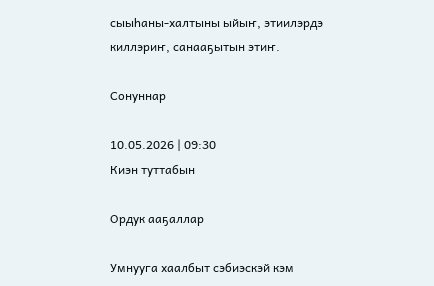сыыһаны-халтыны ыйыҥ, этиилэрдэ киллэриҥ, санааҕытын этиҥ.

Сонуннар

10.05.2026 | 09:30
Киэн туттабын

Ордук ааҕаллар

Умнууга хаалбыт сэбиэскэй кэм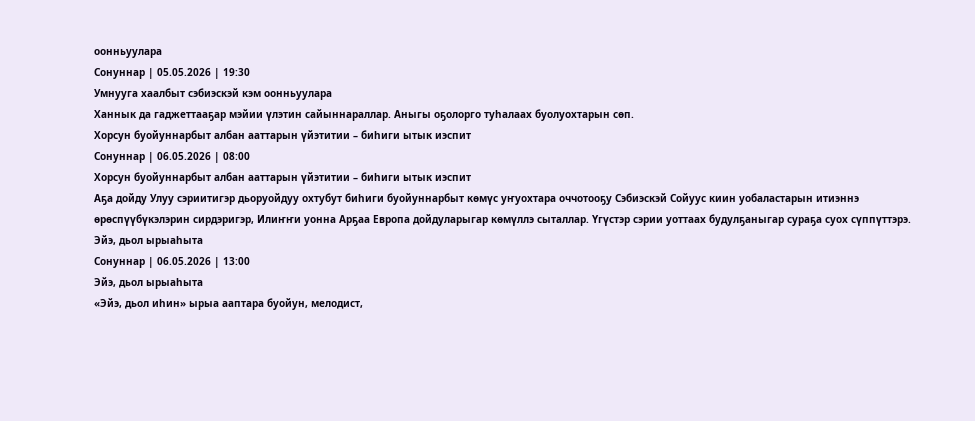оонньуулара
Сонуннар | 05.05.2026 | 19:30
Умнууга хаалбыт сэбиэскэй кэм оонньуулара
Ханнык да гаджеттааҕар мэйии үлэтин сайыннараллар. Аныгы оҕолорго туһалаах буолуохтарын сөп.
Хорсун буойуннарбыт албан ааттарын үйэтитии – биһиги ытык иэспит
Сонуннар | 06.05.2026 | 08:00
Хорсун буойуннарбыт албан ааттарын үйэтитии – биһиги ытык иэспит
Аҕа дойду Улуу сэриитигэр дьоруойдуу охтубут биһиги буойуннарбыт көмүс уҥуохтара оччотооҕу Сэбиэскэй Сойуус киин уобаластарын итиэннэ өрөспүүбүкэлэрин сирдэригэр, Илиҥҥи уонна Арҕаа Европа дойдуларыгар көмүллэ сыталлар. Үгүстэр сэрии уоттаах будулҕаныгар сураҕа суох сүппүттэрэ.
Эйэ, дьол ырыаһыта
Сонуннар | 06.05.2026 | 13:00
Эйэ, дьол ырыаһыта
«Эйэ, дьол иhин» ырыа ааптара буойун, мелодист,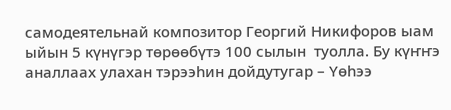самодеятельнай композитор Георгий Никифоров ыам ыйын 5 күнүгэр төрөөбүтэ 100 сылын  туолла. Бу күҥҥэ аналлаах улахан тэрээһин дойдутугар – Үөһээ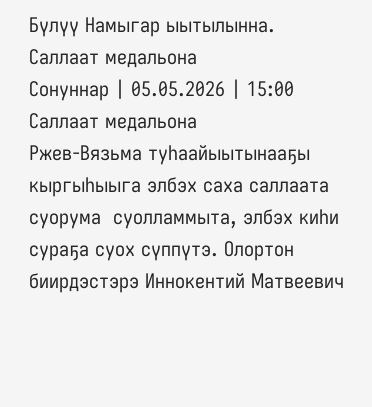Бүлүү Намыгар ыытылынна.
Саллаат медальона
Сонуннар | 05.05.2026 | 15:00
Саллаат медальона
Ржев-Вязьма туһаайыытынааҕы кыргыһыыга элбэх саха саллаата суорума  суолламмыта, элбэх киһи сураҕа суох сүппүтэ. Олортон биирдэстэрэ Иннокентий Матвеевич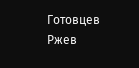Готовцев Ржев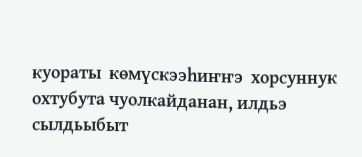куораты  көмүскээһиҥҥэ  хорсуннук  охтубута чуолкайданан, илдьэ сылдьыбыт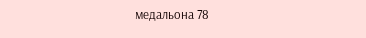медальона 78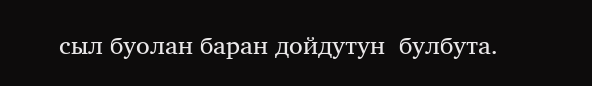сыл буолан баран дойдутун  булбута.